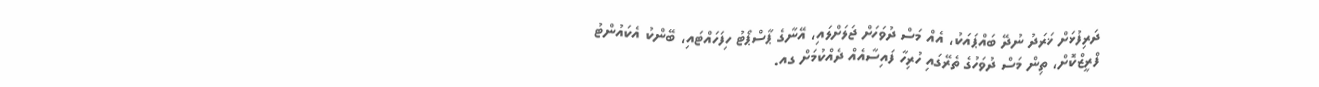ދަރިފުޅަށް ޚަރަދު ނުދޭ ބައްޕައަކު، އެއް މަސް ދުވަހަށް ޖަލަށްލައި، އޭނާގެ ޕާސްޕޯޓު ހިފަހައްޓައި، ބޭންކު އެކައުންޓު ފްރީޒްކޮށް، ތިން މަސް ދުވަހުގެ ތެރޭގައި ހުރިހާ ފައިސާއެއް ދެއްކުމަށް ގއ.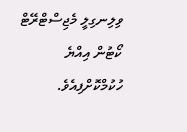ވިލިނގިލީ މެޖިސްޓްރޭޓް ކޯޓުން އިއްޔެ ހުކުމްކޮށްފިއެވެ.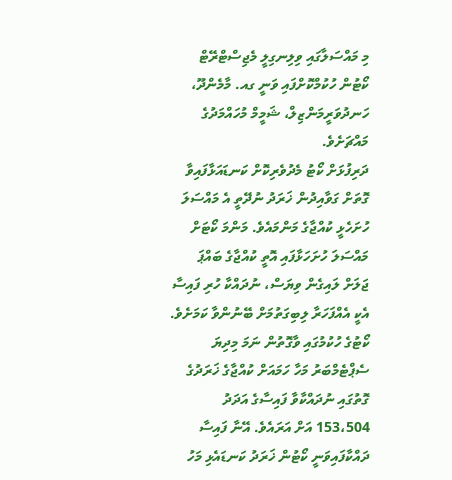މި މައްސަލާގައި ވިލިނގިލީ މެޖިސްޓްރޭޓް ކޯޓުން ހުކުމްކޮށްފައި ވަނީ ގއ. މާމެންދޫ، ހަނދުވަރީމަންޒިލް، ޝަމީމް މުހައްމަދުގެ މައްޗަށެވެ.
ދަރިފުޅަށް ކޯޓު މެދުވެރިކޮށް ކަނޑައަޅާފައިވާ ގޮތަށް ގަވާއިދުން ޚަރަދު ނުދޭތީ އެ މައްސަލަ ހުށަހެޅީ ކުއްޖާގެ މަންމައެވެ. މަންމަ ކޯޓަށް މައްސަލަ ހުށަހަޅާފައި އޮތީ ކުއްޖާގެ ބައްޕަ ޖަލަށް ލައިގެން ވިޔަސް، ނުދައްކާ ހުރި ފައިސާ އެކީ އެއްފަހަރާ ލިބިގަތުމަށް ބޭނުންވާ ކަމަށެވެ.
ކޯޓުގެ ހުކުމުގައި ވާގޮތުން ނަމަ މިދިޔަ ސެޕްޓެމްބަރު މަހާ ހަމައަށް ކުއްޖާގެ ޚަރަދުގެ ގޮތުގައި ނުދައްކާވާ ފައިސާގެ އަދަދު 153،504 އަށް އަރައެވެ. އޭނާ ފައިސާ ދައްކާފައިވަނީ ކޯޓުން ޚަރަދު ކަނޑައެޅި މަހު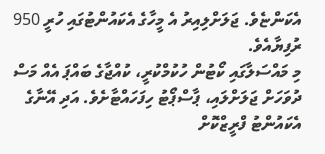އެކަންޏެވެ. ޖަލަށްލިއިރު އެ މީހާގެ އެކައުންޓުގައި ހުރީ 950 ރުފިޔާއެވެ.
މި މައްސަލާގައި ކޯޓުން ހުކުމްކުރީ، ކުއްޖާގެ ބައްޕަ އެއް މަސް ދުވަހަށް ޖަލަށްލައި، ޕާސްޕޯޓު ހިފަހައްޓާށެވެ. އަދި އޭނާގެ އެކައުންޓު ފްރީޒްކޮށް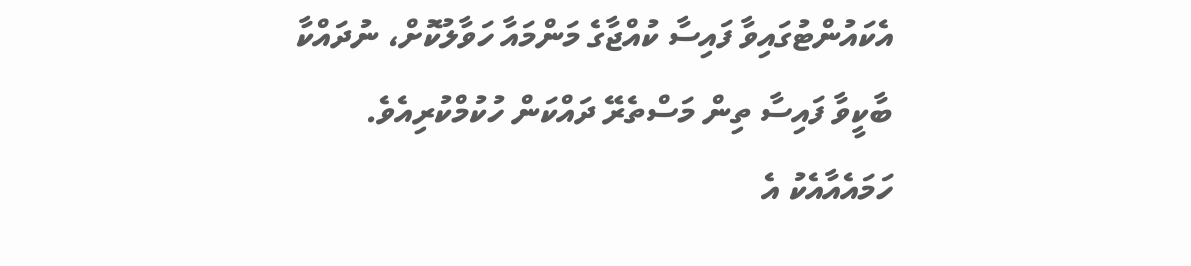އެކައުންޓުގައިވާ ފައިސާ ކުއްޖާގެ މަންމައާ ހަވާލުކޮށް، ނުދައްކާ ބާކީވާ ފައިސާ ތިން މަސްތެރޭ ދައްކަން ހުކުމްކުރިއެވެ.
ހަމައެއާއެކު އެ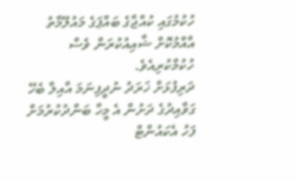ހުކުމުގައި ކުއްޖާގެ ބައްޕަގެ މައުލޫމާތު އާއްމުކޮށް ޝާއިއުކުރަން ވެސް ހުކުމްކުރިއެވެ.
ދަރިފުޅަށް ޚަރަދު ނުދީފިނަމަ އާއިލާ ބެހޭ ގަވާއިދުގެ ދަށުން އެ މީހާ ބަންދުކުރުމަށް ފަހު އެކައުންޓް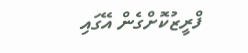ފްރީޒުކޮށްގެން އޭގައި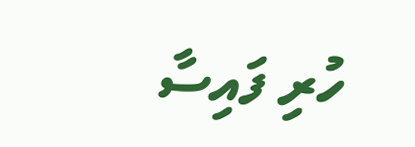ހުރި ފައިސާ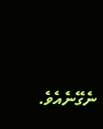ނެގޭނެއެވެ.